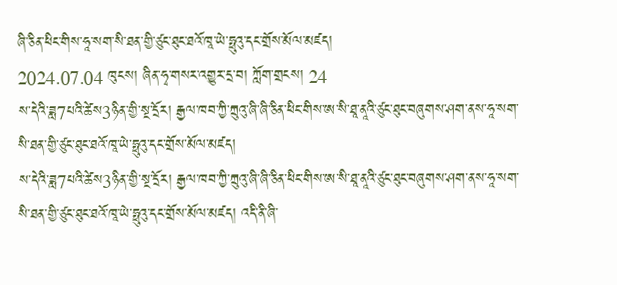ཞི་ཅིན་ཕིང་གིས་ཧཱ་སག་སི་ཐན་གྱི་ཙུང་ཐུང་ཐའོ་ཁཱ་ཡེ་ཧྥུའུ་དང་གྲོས་མོལ་མཛད།
2024.07.04 ཁུངས། ཞིན་ཧྭ་གསར་འགྱུར་དྲ་བ། ཀློག་གྲངས། 24
ས་དེའི་ཟླ7པའི་ཚེས3ཉིན་གྱི་སྔ་དྲོར། རྒྱལ་ཁབ་ཀྱི་ཀྲུའུ་ཞི་ཞི་ཅིན་ཕིང་གིས་ཨ་སི་ཐཱ་ནཱའི་ཙུང་ཐུང་བཞུགས་ཤག་ནས་ཧཱ་སག་སི་ཐན་གྱི་ཙུང་ཐུང་ཐའོ་ཁཱ་ཡེ་ཧྥུའུ་དང་གྲོས་མོལ་མཛད།
ས་དེའི་ཟླ7པའི་ཚེས3ཉིན་གྱི་སྔ་དྲོར། རྒྱལ་ཁབ་ཀྱི་ཀྲུའུ་ཞི་ཞི་ཅིན་ཕིང་གིས་ཨ་སི་ཐཱ་ནཱའི་ཙུང་ཐུང་བཞུགས་ཤག་ནས་ཧཱ་སག་སི་ཐན་གྱི་ཙུང་ཐུང་ཐའོ་ཁཱ་ཡེ་ཧྥུའུ་དང་གྲོས་མོལ་མཛད། འདི་ནི་ཞི་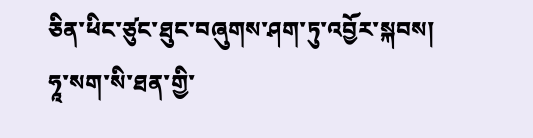ཅིན་ཕིང་ཙུང་ཐུང་བཞུགས་ཤག་ཏུ་འབྱོར་སྐབས། ཧཱ་སག་སི་ཐན་གྱི་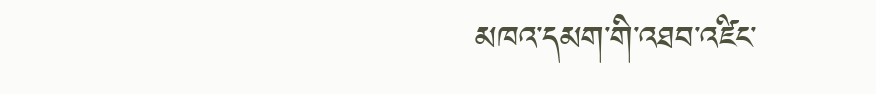མཁའ་དམག་གི་འཐབ་འཛིང་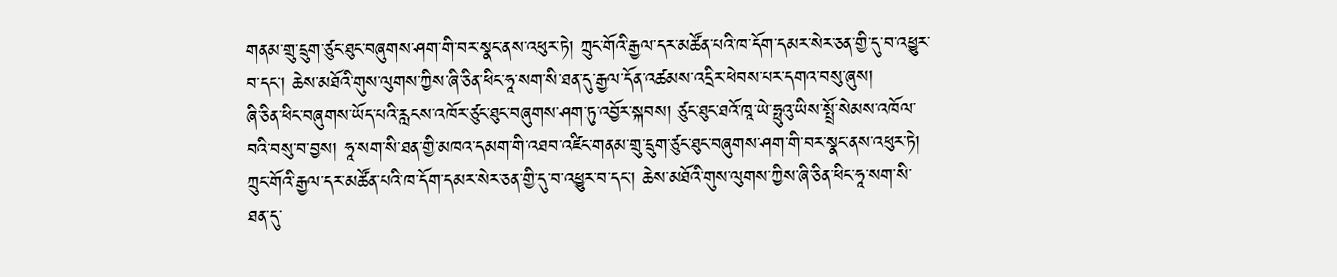གནམ་གྲུ་དྲུག་ཙུང་ཐུང་བཞུགས་ཤག་གི་བར་སྣང་ནས་འཕུར་ཏེ། ཀྲུང་གོའི་རྒྱལ་དར་མཚོན་པའི་ཁ་དོག་དམར་སེར་ཅན་གྱི་དུ་བ་འཕྱུར་བ་དང་། ཆེས་མཐོའི་གུས་ལུགས་ཀྱིས་ཞི་ཅིན་ཕིང་ཧཱ་སག་སི་ཐན་དུ་རྒྱལ་དོན་འཚམས་འདྲིར་ཕེབས་པར་དགའ་བསུ་ཞུས།
ཞི་ཅིན་ཕིང་བཞུགས་ཡོད་པའི་རླངས་འཁོར་ཙུང་ཐུང་བཞུགས་ཤག་ཏུ་འབྱོར་སྐབས། ཙུང་ཐུང་ཐའོ་ཁཱ་ཡེ་ཧྥུའུ་ཡིས་སྤྲོ་སེམས་འཁོལ་བའི་བསུ་བ་བྱས། ཧཱ་སག་སི་ཐན་གྱི་མཁའ་དམག་གི་འཐབ་འཛིང་གནམ་གྲུ་དྲུག་ཙུང་ཐུང་བཞུགས་ཤག་གི་བར་སྣང་ནས་འཕུར་ཏེ། ཀྲུང་གོའི་རྒྱལ་དར་མཚོན་པའི་ཁ་དོག་དམར་སེར་ཅན་གྱི་དུ་བ་འཕྱུར་བ་དང་། ཆེས་མཐོའི་གུས་ལུགས་ཀྱིས་ཞི་ཅིན་ཕིང་ཧཱ་སག་སི་ཐན་དུ་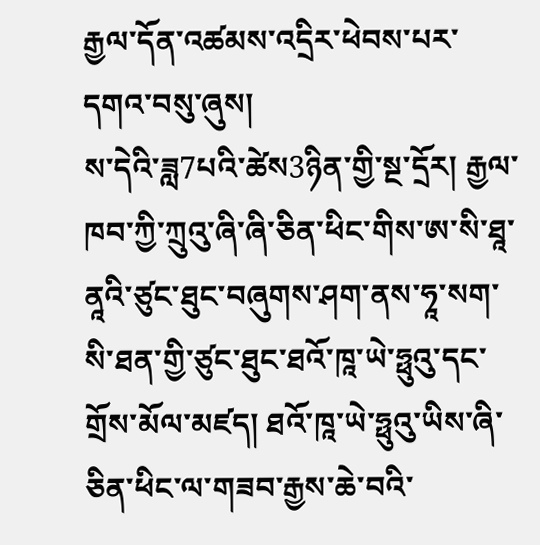རྒྱལ་དོན་འཚམས་འདྲིར་ཕེབས་པར་དགའ་བསུ་ཞུས།
ས་དེའི་ཟླ7པའི་ཚེས3ཉིན་གྱི་སྔ་དྲོར། རྒྱལ་ཁབ་ཀྱི་ཀྲུའུ་ཞི་ཞི་ཅིན་ཕིང་གིས་ཨ་སི་ཐཱ་ནཱའི་ཙུང་ཐུང་བཞུགས་ཤག་ནས་ཧཱ་སག་སི་ཐན་གྱི་ཙུང་ཐུང་ཐའོ་ཁཱ་ཡེ་ཧྥུའུ་དང་གྲོས་མོལ་མཛད། ཐའོ་ཁཱ་ཡེ་ཧྥུའུ་ཡིས་ཞི་ཅིན་ཕིང་ལ་གཟབ་རྒྱས་ཆེ་བའི་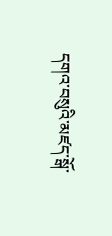དགའ་བསུའི་མཛད་སྒོ་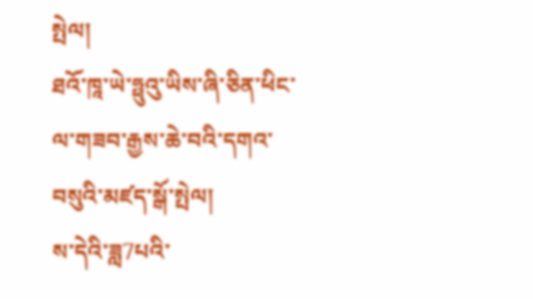སྤེལ།
ཐའོ་ཁཱ་ཡེ་ཧྥུའུ་ཡིས་ཞི་ཅིན་ཕིང་ལ་གཟབ་རྒྱས་ཆེ་བའི་དགའ་བསུའི་མཛད་སྒོ་སྤེལ།
ས་དེའི་ཟླ7པའི་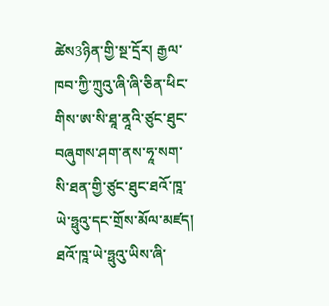ཚེས3ཉིན་གྱི་སྔ་དྲོར། རྒྱལ་ཁབ་ཀྱི་ཀྲུའུ་ཞི་ཞི་ཅིན་ཕིང་གིས་ཨ་སི་ཐཱ་ནཱའི་ཙུང་ཐུང་བཞུགས་ཤག་ནས་ཧཱ་སག་སི་ཐན་གྱི་ཙུང་ཐུང་ཐའོ་ཁཱ་ཡེ་ཧྥུའུ་དང་གྲོས་མོལ་མཛད། ཐའོ་ཁཱ་ཡེ་ཧྥུའུ་ཡིས་ཞི་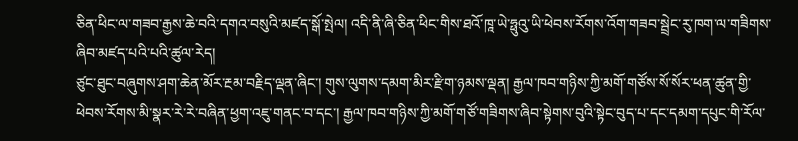ཅིན་ཕིང་ལ་གཟབ་རྒྱས་ཆེ་བའི་དགའ་བསུའི་མཛད་སྒོ་སྤེལ། འདི་ནི་ཞི་ཅིན་ཕིང་གིས་ཐའོ་ཁཱ་ཡེ་ཧྥུའུ་ཡི་ཕེབས་རོགས་འོག་གཟབ་སྦྲེང་རུ་ཁག་ལ་གཟིགས་ཞིབ་མཛད་པའི་པའི་ཚུལ་རེད།
ཙུང་ཐུང་བཞུགས་ཤག་ཆེན་མོར་རྔམ་བརྗིད་ལྡན་ཞིང་། གུས་ལུགས་དམག་མིར་རྫིག་ཉམས་ལྡན། རྒྱལ་ཁབ་གཉིས་ཀྱི་མགོ་གཙོས་སོ་སོར་ཕན་ཚུན་གྱི་ཕེབས་རོགས་མི་སྣར་རེ་རེ་བཞིན་ཕྱག་འཇུ་གནང་བ་དང་། རྒྱལ་ཁབ་གཉིས་ཀྱི་མགོ་གཙོ་གཟིགས་ཞིབ་སྟེགས་བུའི་སྟེང་བུད་པ་དང་དམག་དཔུང་གི་རོལ་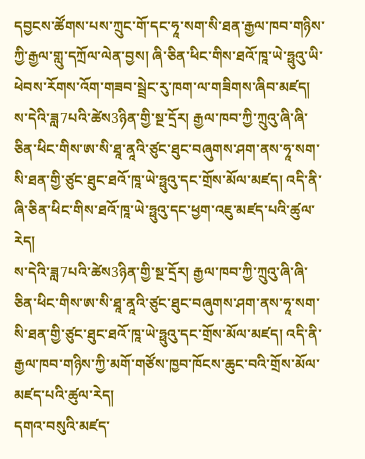དབྱངས་ཚོགས་པས་ཀྲུང་གོ་དང་ཧཱ་སག་སི་ཐན་རྒྱལ་ཁབ་གཉིས་ཀྱི་རྒྱལ་གླུ་དཀྲོལ་ལེན་བྱས། ཞི་ཅིན་ཕིང་གིས་ཐའོ་ཁཱ་ཡེ་ཧྥུའུ་ཡི་ཕེབས་རོགས་འོག་གཟབ་སྦྲེང་རུ་ཁག་ལ་གཟིགས་ཞིབ་མཛད།
ས་དེའི་ཟླ7པའི་ཚེས3ཉིན་གྱི་སྔ་དྲོར། རྒྱལ་ཁབ་ཀྱི་ཀྲུའུ་ཞི་ཞི་ཅིན་ཕིང་གིས་ཨ་སི་ཐཱ་ནཱའི་ཙུང་ཐུང་བཞུགས་ཤག་ནས་ཧཱ་སག་སི་ཐན་གྱི་ཙུང་ཐུང་ཐའོ་ཁཱ་ཡེ་ཧྥུའུ་དང་གྲོས་མོལ་མཛད། འདི་ནི་ཞི་ཅིན་ཕིང་གིས་ཐའོ་ཁཱ་ཡེ་ཧྥུའུ་དང་ཕྱག་འཇུ་མཛད་པའི་ཚུལ་རེད།
ས་དེའི་ཟླ7པའི་ཚེས3ཉིན་གྱི་སྔ་དྲོར། རྒྱལ་ཁབ་ཀྱི་ཀྲུའུ་ཞི་ཞི་ཅིན་ཕིང་གིས་ཨ་སི་ཐཱ་ནཱའི་ཙུང་ཐུང་བཞུགས་ཤག་ནས་ཧཱ་སག་སི་ཐན་གྱི་ཙུང་ཐུང་ཐའོ་ཁཱ་ཡེ་ཧྥུའུ་དང་གྲོས་མོལ་མཛད། འདི་ནི་རྒྱལ་ཁབ་གཉིས་ཀྱི་མགོ་གཙོས་ཁྱབ་ཁོངས་ཆུང་བའི་གྲོས་མོལ་མཛད་པའི་ཚུལ་རེད།
དགའ་བསུའི་མཛད་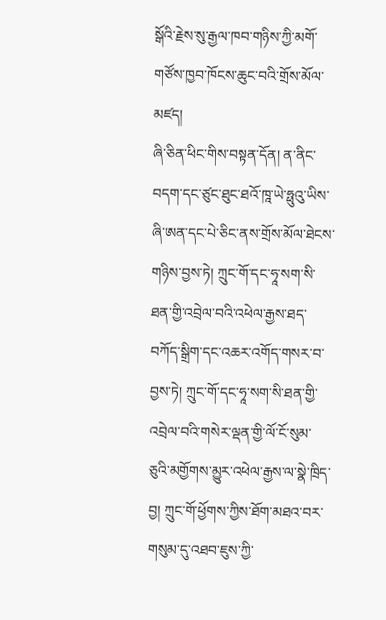སྒོའི་རྗེས་སུ་རྒྱལ་ཁབ་གཉིས་ཀྱི་མགོ་གཙོས་ཁྱབ་ཁོངས་ཆུང་བའི་གྲོས་མོལ་མཛད།
ཞི་ཅིན་ཕིང་གིས་བསྟན་དོན། ན་ནིང་བདག་དང་ཙུང་ཐུང་ཐའོ་ཁཱ་ཡེ་ཧྥུའུ་ཡིས་ཞི་ཨན་དང་པེ་ཅིང་ནས་གྲོས་མོལ་ཐེངས་གཉིས་བྱས་ཏེ། ཀྲུང་གོ་དང་ཧཱ་སག་སི་ཐན་གྱི་འབྲེལ་བའི་འཕེལ་རྒྱས་ཐད་བཀོད་སྒྲིག་དང་འཆར་འགོད་གསར་བ་བྱས་ཏེ། ཀྲུང་གོ་དང་ཧཱ་སག་སི་ཐན་གྱི་འབྲེལ་བའི་གསེར་ལྡན་གྱི་ལོ་ངོ་སུམ་ཅུའི་མགྱོགས་མྱུར་འཕེལ་རྒྱས་ལ་སྣེ་ཁྲིད་བྱ། ཀྲུང་གོ་ཕྱོགས་ཀྱིས་ཐོག་མཐའ་བར་གསུམ་དུ་འཐབ་ཇུས་ཀྱི་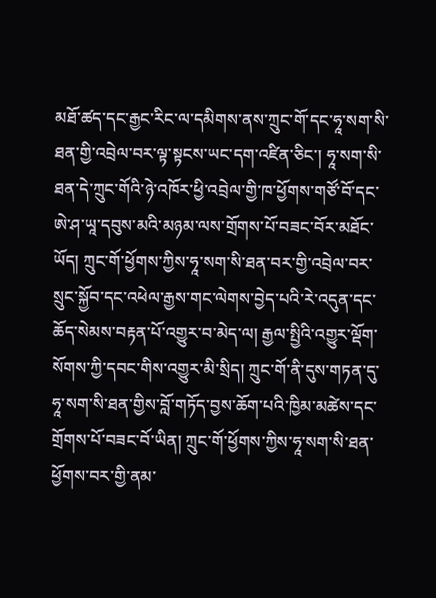མཐོ་ཚད་དང་རྒྱང་རིང་ལ་དམིགས་ནས་ཀྲུང་གོ་དང་ཧཱ་སག་སི་ཐན་གྱི་འབྲེལ་བར་ལྟ་སྟངས་ཡང་དག་འཛིན་ཅིང་། ཧཱ་སག་སི་ཐན་དེ་ཀྲུང་གོའི་ཉེ་འཁོར་ཕྱི་འབྲེལ་གྱི་ཁ་ཕྱོགས་གཙོ་བོ་དང་ཨེ་ཤ་ཡཱ་དབུས་མའི་མཉམ་ལས་གྲོགས་པོ་བཟང་བོར་མཐོང་ཡོད། ཀྲུང་གོ་ཕྱོགས་ཀྱིས་ཧཱ་སག་སི་ཐན་བར་གྱི་འབྲེལ་བར་སྲུང་སྐྱོབ་དང་འཕེལ་རྒྱས་གང་ལེགས་བྱེད་པའི་རེ་འདུན་དང་ཆོད་སེམས་བརྟན་པོ་འགྱུར་བ་མེད་ལ། རྒྱལ་སྤྱིའི་འགྱུར་ལྡོག་སོགས་ཀྱི་དབང་གིས་འགྱུར་མི་སྲིད། ཀྲུང་གོ་ནི་དུས་གཏན་དུ་ཧཱ་སག་སི་ཐན་གྱིས་བློ་གཏོད་བྱས་ཆོག་པའི་ཁྱིམ་མཚེས་དང་གྲོགས་པོ་བཟང་བོ་ཡིན། ཀྲུང་གོ་ཕྱོགས་ཀྱིས་ཧཱ་སག་སི་ཐན་ཕྱོགས་བར་གྱི་ནམ་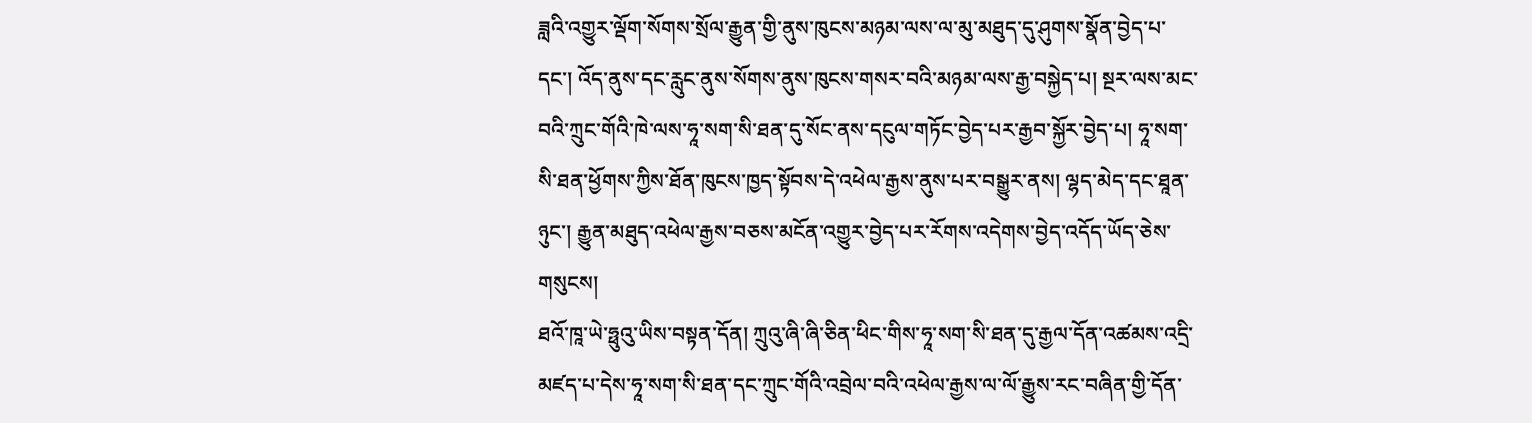ཟླའི་འགྱུར་ལྡོག་སོགས་སྲོལ་རྒྱུན་གྱི་ནུས་ཁུངས་མཉམ་ལས་ལ་མུ་མཐུད་དུ་ཤུགས་སྣོན་བྱེད་པ་དང་། འོད་ནུས་དང་རླུང་ནུས་སོགས་ནུས་ཁུངས་གསར་བའི་མཉམ་ལས་རྒྱ་བསྐྱེད་པ། སྔར་ལས་མང་བའི་ཀྲུང་གོའི་ཁེ་ལས་ཧཱ་སག་སི་ཐན་དུ་སོང་ནས་དངུལ་གཏོང་བྱེད་པར་རྒྱབ་སྐྱོར་བྱེད་པ། ཧཱ་སག་སི་ཐན་ཕྱོགས་ཀྱིས་ཐོན་ཁུངས་ཁྱད་སྟོབས་དེ་འཕེལ་རྒྱས་ནུས་པར་བསྒྱུར་ནས། ལྷད་མེད་དང་ཐཱན་ཉུང་། རྒྱུན་མཐུད་འཕེལ་རྒྱས་བཅས་མངོན་འགྱུར་བྱེད་པར་རོགས་འདེགས་བྱེད་འདོད་ཡོད་ཅེས་གསུངས།
ཐའོ་ཁཱ་ཡེ་ཧྥུའུ་ཡིས་བསྟན་དོན། ཀྲུའུ་ཞི་ཞི་ཅིན་ཕིང་གིས་ཧཱ་སག་སི་ཐན་དུ་རྒྱལ་དོན་འཚམས་འདྲི་མཛད་པ་དེས་ཧཱ་སག་སི་ཐན་དང་ཀྲུང་གོའི་འབྲེལ་བའི་འཕེལ་རྒྱས་ལ་ལོ་རྒྱུས་རང་བཞིན་གྱི་དོན་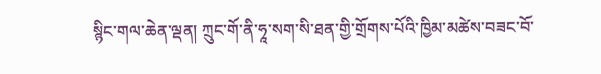སྙིང་གལ་ཆེན་ལྡན། ཀྲུང་གོ་ནི་ཧཱ་སག་སི་ཐན་གྱི་གྲོགས་པོའི་ཁྱིམ་མཚེས་བཟང་བོ་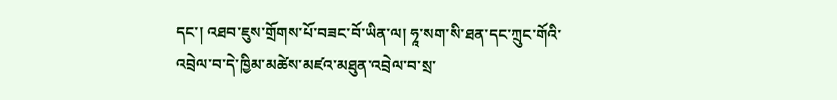དང་། འཐབ་ཇུས་གྲོགས་པོ་བཟང་བོ་ཡིན་ལ། ཧཱ་སག་སི་ཐན་དང་ཀྲུང་གོའི་འབྲེལ་བ་དེ་ཁྱིམ་མཚེས་མཛའ་མཐུན་འབྲེལ་བ་སྲ་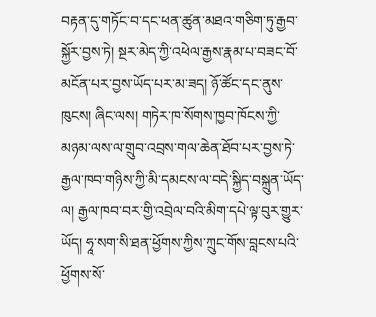བརྟན་དུ་གཏོང་བ་དང་ཕན་ཚུན་མཐའ་གཅིག་ཏུ་རྒྱབ་སྐྱོར་བྱས་ཏེ། སྔར་མེད་ཀྱི་འཕེལ་རྒྱས་རྣམ་པ་བཟང་བོ་མངོན་པར་བྱས་ཡོད་པར་མ་ཟད། ཉོ་ཚོང་དང་ནུས་ཁུངས། ཞིང་ལས། གཏེར་ཁ་སོགས་ཁྱབ་ཁོངས་ཀྱི་མཉམ་ལས་ལ་གྲུབ་འབྲས་གལ་ཆེན་ཐོབ་པར་བྱས་ཏེ་རྒྱལ་ཁབ་གཉིས་ཀྱི་མི་དམངས་ལ་བདེ་སྐྱིད་བསྐྲུན་ཡོད་ལ། རྒྱལ་ཁབ་བར་གྱི་འབྲེལ་བའི་མིག་དཔེ་ལྟ་བུར་གྱུར་ཡོད། ཧཱ་སག་སི་ཐན་ཕྱོགས་ཀྱིས་ཀྲུང་གོས་བླངས་པའི་ཕྱོགས་སོ་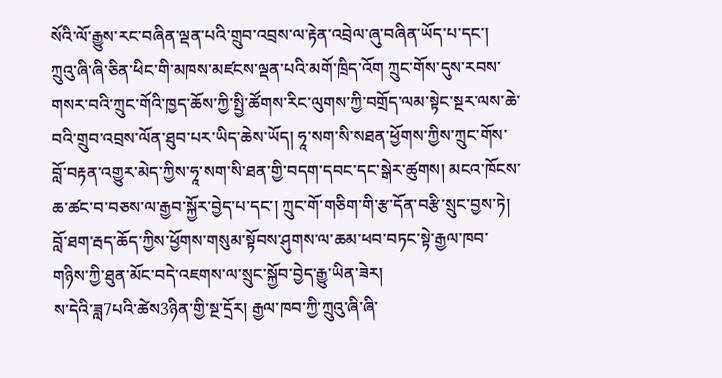སོའི་ལོ་རྒྱུས་རང་བཞིན་ལྡན་པའི་གྲུབ་འབྲས་ལ་རྟེན་འབྲེལ་ཞུ་བཞིན་ཡོད་པ་དང་། ཀྲུའུ་ཞི་ཞི་ཅིན་ཕིང་གི་མཁས་མཛངས་ལྡན་པའི་མགོ་ཁྲིད་འོག ཀྲུང་གོས་དུས་རབས་གསར་བའི་ཀྲུང་གོའི་ཁྱད་ཆོས་ཀྱི་སྤྱི་ཚོགས་རིང་ལུགས་ཀྱི་བགྲོད་ལམ་སྟེང་སྔར་ལས་ཆེ་བའི་གྲུབ་འབྲས་ལོན་ཐུབ་པར་ཡིད་ཆེས་ཡོད། ཧཱ་སག་སི་སཐན་ཕྱོགས་ཀྱིས་ཀྲུང་གོས་བློ་བརྟན་འགྱུར་མེད་ཀྱིས་ཧཱ་སག་སི་ཐན་གྱི་བདག་དབང་དང་སྒེར་ཚུགས། མངའ་ཁོངས་ཆ་ཚང་བ་བཅས་ལ་རྒྱབ་སྐྱོར་བྱེད་པ་དང་། ཀྲུང་གོ་གཅིག་གི་རྩ་དོན་བརྩི་སྲུང་བྱས་ཏེ། བློ་ཐག་རྦད་ཆོད་ཀྱིས་ཕྱོགས་གསུམ་སྟོབས་ཤུགས་ལ་ཆམ་ཕབ་བཏང་སྟེ་རྒྱལ་ཁབ་གཉིས་ཀྱི་ཐུན་མོང་བདེ་འཇགས་ལ་སྲུང་སྐྱོབ་བྱེད་རྒྱུ་ཡིན་ཟེར།
ས་དེའི་ཟླ7པའི་ཚེས3ཉིན་གྱི་སྔ་དྲོར། རྒྱལ་ཁབ་ཀྱི་ཀྲུའུ་ཞི་ཞི་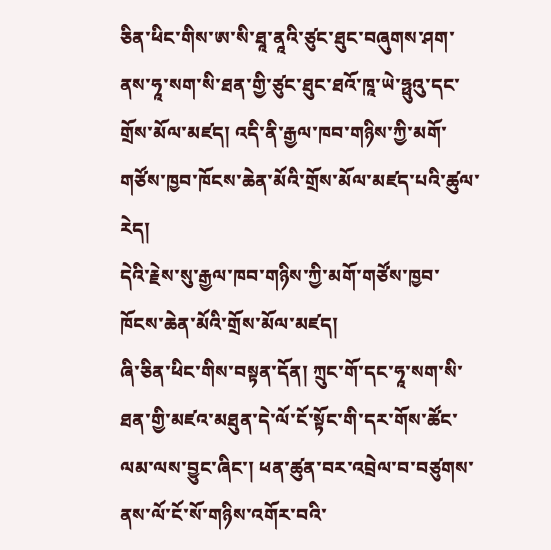ཅིན་ཕིང་གིས་ཨ་སི་ཐཱ་ནཱའི་ཙུང་ཐུང་བཞུགས་ཤག་ནས་ཧཱ་སག་སི་ཐན་གྱི་ཙུང་ཐུང་ཐའོ་ཁཱ་ཡེ་ཧྥུའུ་དང་གྲོས་མོལ་མཛད། འདི་ནི་རྒྱལ་ཁབ་གཉིས་ཀྱི་མགོ་གཙོས་ཁྱབ་ཁོངས་ཆེན་མོའི་གྲོས་མོལ་མཛད་པའི་ཚུལ་རེད།
དེའི་རྗེས་སུ་རྒྱལ་ཁབ་གཉིས་ཀྱི་མགོ་གཙོས་ཁྱབ་ཁོངས་ཆེན་མོའི་གྲོས་མོལ་མཛད།
ཞི་ཅིན་ཕིང་གིས་བསྟན་དོན། ཀྲུང་གོ་དང་ཧཱ་སག་སི་ཐན་གྱི་མཛའ་མཐུན་དེ་ལོ་ངོ་སྟོང་གི་དར་གོས་ཚོང་ལམ་ལས་བྱུང་ཞིང་། ཕན་ཚུན་བར་འབྲེལ་བ་བཙུགས་ནས་ལོ་ངོ་སོ་གཉིས་འགོར་བའི་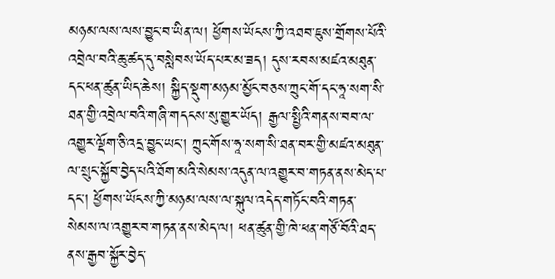མཉམ་ལས་ལས་བྱུང་བ་ཡིན་ལ། ཕྱོགས་ཡོངས་ཀྱི་འཐབ་ཇུས་གྲོགས་པོའི་འབྲེལ་བའི་ཆུ་ཚད་དུ་བསླེབས་ཡོད་པར་མ་ཟད། དུས་རབས་མཛའ་མཐུན་དང་ཕན་ཚུན་ཡིད་ཆེས། སྐྱིད་སྡུག་མཉམ་མྱོང་བཅས་ཀྲུང་གོ་དང་ཧཱ་སག་སི་ཐན་གྱི་འབྲེལ་བའི་གཞི་གདངས་སུ་གྱུར་ཡོད། རྒྱལ་སྤྱིའི་གནས་བབ་ལ་འགྱུར་ལྡོག་ཅི་འདྲ་བྱུང་ཡང་། ཀྲུང་གོས་ཧཱ་སག་སི་ཐན་བར་གྱི་མཛའ་མཐུན་ལ་སྲུང་སྐྱོབ་བྱེད་པའི་ཐོག་མའི་སེམས་འདུན་ལ་འགྱུར་བ་གཏན་ནས་མེད་པ་དང་། ཕྱོགས་ཡོངས་ཀྱི་མཉམ་ལས་ལ་སྐུལ་འདེད་གཏོང་བའི་གཏན་སེམས་ལ་འགྱུར་བ་གཏན་ནས་མེད་ལ། ཕན་ཚུན་གྱི་ཁེ་ཕན་གཙོ་བོའི་ཐད་ནས་རྒྱབ་སྐྱོར་བྱེད་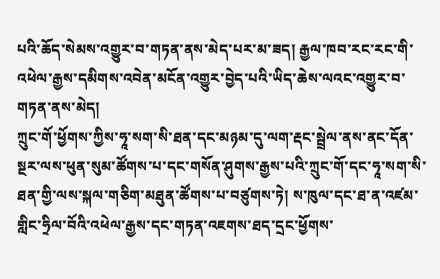པའི་ཆོད་སེམས་འགྱུར་བ་གཏན་ནས་མེད་པར་མ་ཟད། རྒྱལ་ཁབ་རང་རང་གི་འཕེལ་རྒྱས་དམིགས་འབེན་མངོན་འགྱུར་བྱེད་པའི་ཡིད་ཆེས་ལའང་འགྱུར་བ་གཏན་ནས་མེད།
ཀྲུང་གོ་ཕྱོགས་ཀྱིས་ཧཱ་སག་སི་ཐན་དང་མཉམ་དུ་ལག་རྡང་སྦྲེལ་ནས་ནང་དོན་སྔར་ལས་ཕུན་སུམ་ཚོགས་པ་དང་གསོན་ཤུགས་རྒྱས་པའི་ཀྲུང་གོ་དང་ཧཱ་སག་སི་ཐན་གྱི་ལས་སྐལ་གཅིག་མཐུན་ཚོགས་པ་བཙུགས་ཏེ། ས་ཁུལ་དང་ཐ་ན་འཛམ་གླིང་ཧྲིལ་བོའི་འཕེལ་རྒྱས་དང་གཏན་འཇགས་ཐད་དྲང་ཕྱོགས་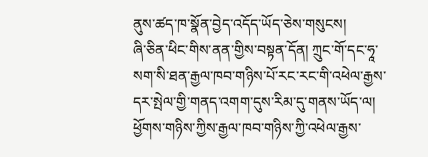ནུས་ཚད་ཁ་སྣོན་བྱེད་འདོད་ཡོད་ཅེས་གསུངས།
ཞི་ཅིན་ཕིང་གིས་ནན་གྱིས་བསྟན་དོན། ཀྲུང་གོ་དང་ཧཱ་སག་སི་ཐན་རྒྱལ་ཁབ་གཉིས་པོ་རང་རང་གི་འཕེལ་རྒྱས་དར་སྤེལ་གྱི་གནད་འགག་དུས་རིམ་དུ་གནས་ཡོད་ལ། ཕྱོགས་གཉིས་ཀྱིས་རྒྱལ་ཁབ་གཉིས་ཀྱི་འཕེལ་རྒྱས་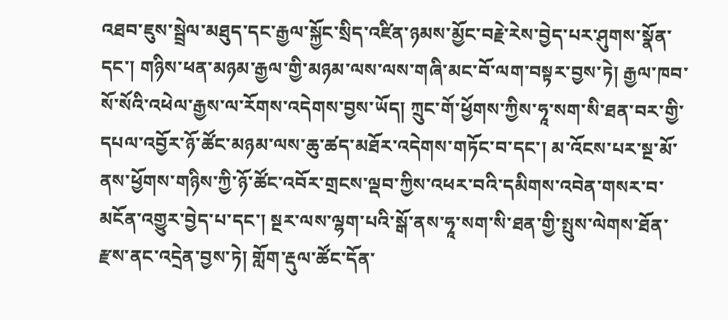འཐབ་ཇུས་སྦྲེལ་མཐུད་དང་རྒྱལ་སྐྱོང་སྲིད་འཛིན་ཉམས་མྱོང་བརྗེ་རེས་བྱེད་པར་ཤུགས་སྣོན་དང་། གཉིས་ཕན་མཉམ་རྒྱལ་གྱི་མཉམ་ལས་ལས་གཞི་མང་བོ་ལག་བསྟར་བྱས་ཏེ། རྒྱལ་ཁབ་སོ་སོའི་འཕེལ་རྒྱས་ལ་རོགས་འདེགས་བྱས་ཡོད། ཀྲུང་གོ་ཕྱོགས་ཀྱིས་ཧཱ་སག་སི་ཐན་བར་གྱི་དཔལ་འབྱོར་ཉོ་ཚོང་མཉམ་ལས་ཆུ་ཚད་མཐོར་འདེགས་གཏོང་བ་དང་། མ་འོངས་པར་སྔ་མོ་ནས་ཕྱོགས་གཉིས་ཀྱི་ཉོ་ཚོང་འབོར་གྲངས་ལྡབ་ཀྱིས་འཕར་བའི་དམིགས་འབེན་གསར་བ་མངོན་འགྱུར་བྱེད་པ་དང་། སྔར་ལས་ལྷག་པའི་སྒོ་ནས་ཧཱ་སག་སི་ཐན་གྱི་སྤུས་ལེགས་ཐོན་རྫས་ནང་འདྲེན་བྱས་ཏེ། གློག་རྡུལ་ཚོང་དོན་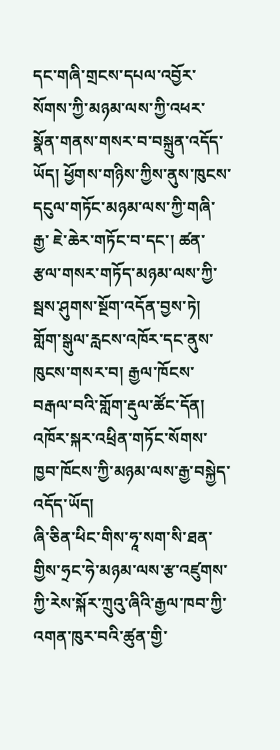དང་གཞི་གྲངས་དཔལ་འབྱོར་སོགས་ཀྱི་མཉམ་ལས་ཀྱི་འཕར་སྣོན་གནས་གསར་བ་བསྐྲུན་འདོད་ཡོད། ཕྱོགས་གཉིས་ཀྱིས་ནུས་ཁུངས་དངུལ་གཏོང་མཉམ་ལས་ཀྱི་གཞི་རྒྱ་ ཇེ་ཆེར་གཏོང་བ་དང་། ཚན་རྩལ་གསར་གཏོད་མཉམ་ལས་ཀྱི་སྦས་ཤུགས་སྔོག་འདོན་བྱས་ཏེ། གློག་སྒུལ་རླངས་འཁོར་དང་ནུས་ཁུངས་གསར་བ། རྒྱལ་ཁོངས་བརྒལ་བའི་གློག་རྡུལ་ཚོང་དོན། འཁོར་སྐར་འཕྲིན་གཏོང་སོགས་ཁྱབ་ཁོངས་ཀྱི་མཉམ་ལས་རྒྱ་བསྐྱེད་འདོད་ཡོད།
ཞི་ཅིན་ཕིང་གིས་ཧཱ་སག་སི་ཐན་གྱིས་ཧྲང་ཧེ་མཉམ་ལས་རྩ་འཛུགས་ཀྱི་རེས་སྐོར་ཀྲུའུ་ཞིའི་རྒྱལ་ཁབ་ཀྱི་འགན་ཁུར་བའི་ཚུན་གྱི་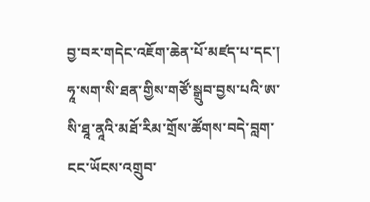བྱ་བར་གདེང་འཇོག་ཆེན་པོ་མཛད་པ་དང་། ཧཱ་སག་སི་ཐན་གྱིས་གཙོ་སྒྲུབ་བྱས་པའི་ཨ་སི་ཐཱ་ནཱའི་མཐོ་རིམ་གྲོས་ཚོགས་བདེ་བླག་ངང་ཡོངས་འགྲུབ་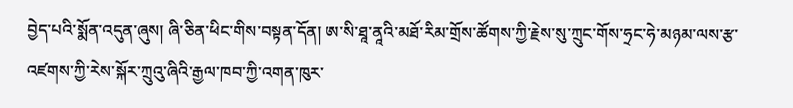བྱེད་པའི་སྨོན་འདུན་ཞུས། ཞི་ཅིན་ཕིང་གིས་བསྟན་དོན། ཨ་སི་ཐཱ་ནཱའི་མཐོ་རིམ་གྲོས་ཚོགས་ཀྱི་རྗེས་སུ་ཀྲུང་གོས་ཧྲང་ཧེ་མཉམ་ལས་རྩ་འཛགས་ཀྱི་རེས་སྐོར་ཀྲུའུ་ཞིའི་རྒྱལ་ཁབ་ཀྱི་འགན་ཁུར་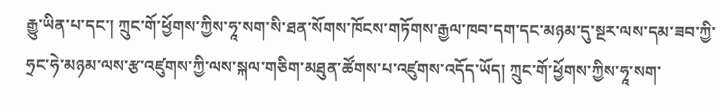རྒྱུ་ཡིན་པ་དང་། ཀྲུང་གོ་ཕྱོགས་ཀྱིས་ཧཱ་སག་སི་ཐན་སོགས་ཁོངས་གཏོགས་རྒྱལ་ཁབ་དག་དང་མཉམ་དུ་སྔར་ལས་དམ་ཟབ་ཀྱི་ཧྲང་ཧེ་མཉམ་ལས་རྩ་འཛུགས་ཀྱི་ལས་སྐལ་གཅིག་མཐུན་ཚོགས་པ་འཛུགས་འདོད་ཡོད། ཀྲུང་གོ་ཕྱོགས་ཀྱིས་ཧཱ་སག་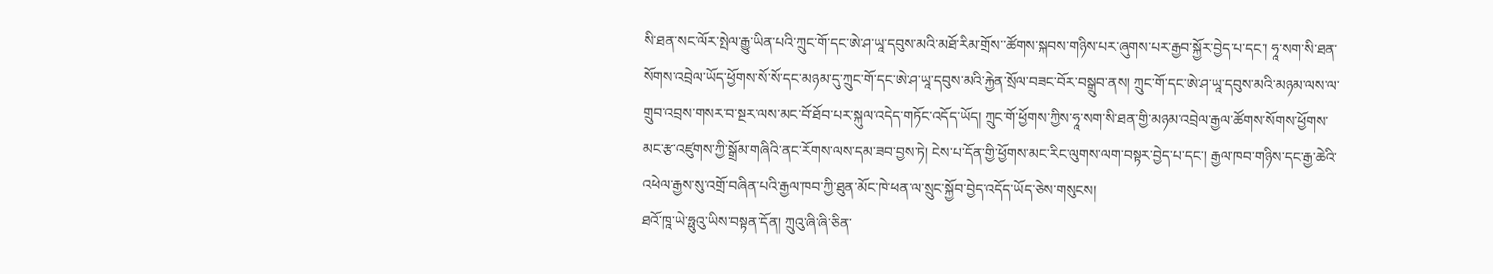སི་ཐན་སང་ལོར་སྤེལ་རྒྱུ་ཡིན་པའི་ཀྲུང་གོ་དང་ཨེ་ཤ་ཡཱ་དབུས་མའི་མཐོ་རིམ་གྲོས་་ཚོགས་སྐབས་གཉིས་པར་ཞུགས་པར་རྒྱབ་སྐྱོར་བྱེད་པ་དང་། ཧཱ་སག་སི་ཐན་སོགས་འབྲེལ་ཡོད་ཕྱོགས་སོ་སོ་དང་མཉམ་དུ་ཀྲུང་གོ་དང་ཨེ་ཤ་ཡཱ་དབུས་མའི་རྐྱེན་སྲོལ་བཟང་བོར་བསྒྲུབ་ནས། ཀྲུང་གོ་དང་ཨེ་ཤ་ཡཱ་དབུས་མའི་མཉམ་ལས་ལ་གྲུབ་འབྲས་གསར་བ་སྔར་ལས་མང་བོ་ཐོབ་པར་སྐུལ་འདེད་གཏོང་འདོད་ཡོད། ཀྲུང་གོ་ཕྱོགས་ཀྱིས་ཧཱ་སག་སི་ཐན་གྱི་མཉམ་འབྲེལ་རྒྱལ་ཚོགས་སོགས་ཕྱོགས་མང་རྩ་འཛུགས་ཀྱི་སྒྲོམ་གཞིའི་ནང་རོགས་ལས་དམ་ཟབ་བྱས་ཏེ། ངེས་པ་དོན་གྱི་ཕྱོགས་མང་རིང་ལུགས་ལག་བསྟར་བྱེད་པ་དང་། རྒྱལ་ཁབ་གཉིས་དང་རྒྱ་ཆེའི་འཕེལ་རྒྱས་སུ་འགྲོ་བཞིན་པའི་རྒྱལ་ཁབ་ཀྱི་ཐུན་མོང་ཁེ་ཕན་ལ་སྲུང་སྐྱོབ་བྱེད་འདོད་ཡོད་ཅེས་གསུངས།
ཐའོ་ཁཱ་ཡེ་ཧྥུའུ་ཡིས་བསྟན་དོན། ཀྲུའུ་ཞི་ཞི་ཅིན་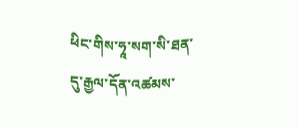ཕིང་གིས་ཧཱ་སག་སི་ཐན་དུ་རྒྱལ་དོན་འཚམས་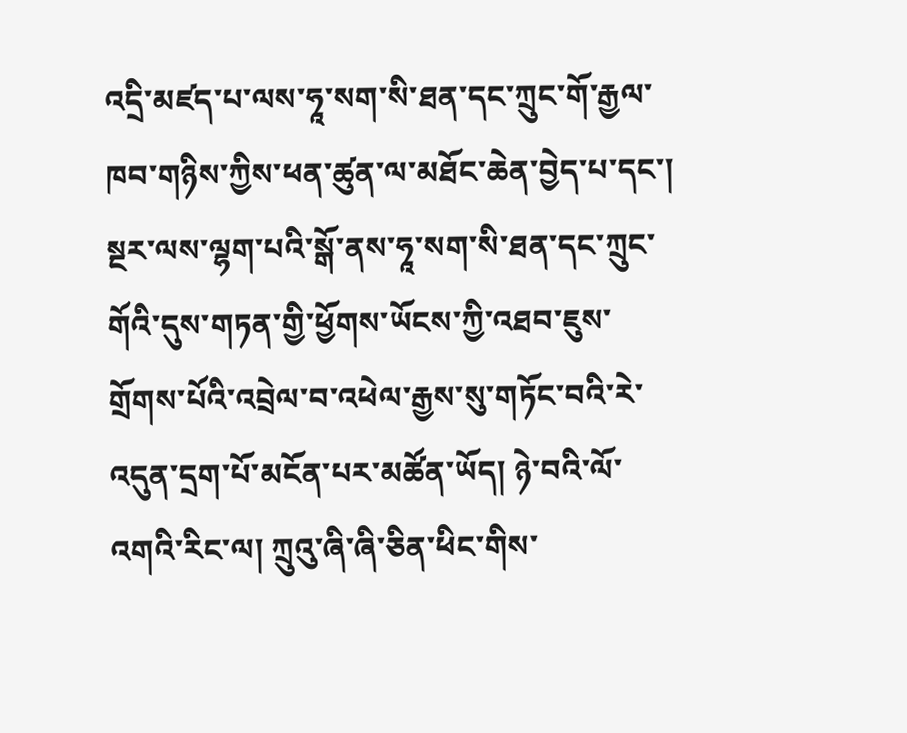འདྲི་མཛད་པ་ལས་ཧཱ་སག་སི་ཐན་དང་ཀྲུང་གོ་རྒྱལ་ཁབ་གཉིས་ཀྱིས་ཕན་ཚུན་ལ་མཐོང་ཆེན་བྱེད་པ་དང་། སྔར་ལས་ལྷག་པའི་སྒོ་ནས་ཧཱ་སག་སི་ཐན་དང་ཀྲུང་གོའི་དུས་གཏན་གྱི་ཕྱོགས་ཡོངས་ཀྱི་འཐབ་ཇུས་གྲོགས་པོའི་འབྲེལ་བ་འཕེལ་རྒྱས་སུ་གཏོང་བའི་རེ་འདུན་དྲག་པོ་མངོན་པར་མཚོན་ཡོད། ཉེ་བའི་ལོ་འགའི་རིང་ལ། ཀྲུའུ་ཞི་ཞི་ཅིན་ཕིང་གིས་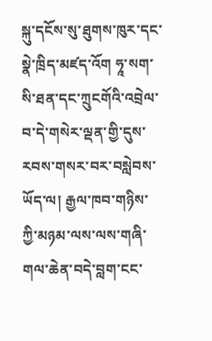སྐུ་དངོས་སུ་ཐུགས་ཁུར་དང་སྣེ་ཁྲིད་མཛད་འོག ཧཱ་སག་སི་ཐན་དང་ཀྲུངགོའི་འབྲེལ་བ་དེ་གསེར་ལྡན་གྱི་དུས་རབས་གསར་བར་བསླེབས་ཡོད་ལ། རྒྱལ་ཁབ་གཉིས་ཀྱི་མཉམ་ལས་ལས་གཞི་གལ་ཆེན་བདེ་བླག་ངང་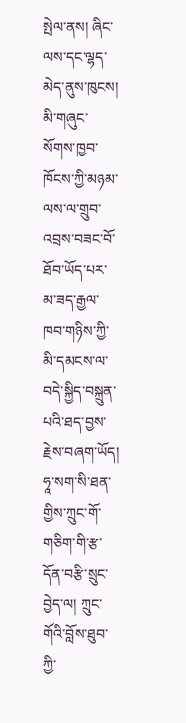སྤེལ་ནས། ཞིང་ལས་དང་ལྷད་མེད་ནུས་ཁུངས། མི་གཞུང་སོགས་ཁྱབ་ཁོངས་ཀྱི་མཉམ་ལས་ལ་གྲུབ་འབྲས་བཟང་བོ་ཐོབ་ཡོད་པར་མ་ཟད་རྒྱལ་ཁབ་གཉིས་ཀྱི་མི་དམངས་ལ་བདེ་སྐྱིད་བསྐྲུན་པའི་ཐད་བྱས་རྗེས་བཞག་ཡོད། ཧཱ་སག་སི་ཐན་གྱིས་ཀྲུང་གོ་གཅིག་གི་རྩ་དོན་བརྩི་སྲུང་བྱེད་ལ། ཀྲུང་གོའི་བློས་ཐུབ་ཀྱི་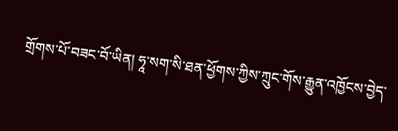གྲོགས་པོ་བཟང་བོ་ཡིན། ཧཱ་སག་སི་ཐན་ཕྱོགས་ཀྱིས་ཀྲུང་གོས་རྒྱུན་འཁྱོངས་བྱེད་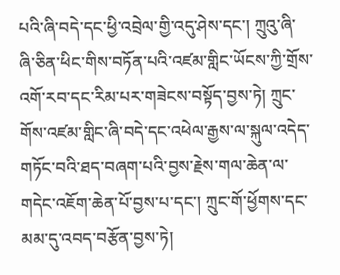པའི་ཞི་བདེ་དང་ཕྱི་འབྲེལ་གྱི་འདུ་ཤེས་དང་། ཀྲུའུ་ཞི་ཞི་ཅིན་ཕིང་གིས་བཏོན་པའི་འཛམ་གླིང་ཡོངས་ཀྱི་གྲོས་འགོ་རབ་དང་རིམ་པར་གཟེངས་བསྟོད་བྱས་ཏེ། ཀྲུང་གོས་འཛམ་གླིང་ཞི་བདེ་དང་འཕེལ་རྒྱས་ལ་སྐུལ་འདེད་གཏོང་བའི་ཐད་བཞག་པའི་བྱས་རྗེས་གལ་ཆེན་ལ་གདེང་འཇོག་ཆེན་པོ་བྱས་པ་དང་། ཀྲུང་གོ་ཕྱོགས་དང་མམ་དུ་འབད་བརྩོན་བྱས་ཏེ།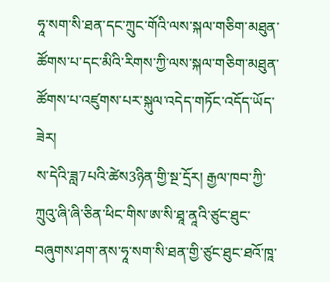ཧཱ་སག་སི་ཐན་དང་ཀྲུང་གོའི་ལས་སྐལ་གཅིག་མཐུན་ཚོགས་པ་དང་མིའི་རིགས་ཀྱི་ལས་སྐལ་གཅིག་མཐུན་ཚོགས་པ་འཛུགས་པར་སྐུལ་འདེད་གཏོང་འདོད་ཡོད་ཟེར།
ས་དེའི་ཟླ7པའི་ཚེས3ཉིན་གྱི་སྔ་དྲོར། རྒྱལ་ཁབ་ཀྱི་ཀྲུའུ་ཞི་ཞི་ཅིན་ཕིང་གིས་ཨ་སི་ཐཱ་ནཱའི་ཙུང་ཐུང་བཞུགས་ཤག་ནས་ཧཱ་སག་སི་ཐན་གྱི་ཙུང་ཐུང་ཐའོ་ཁཱ་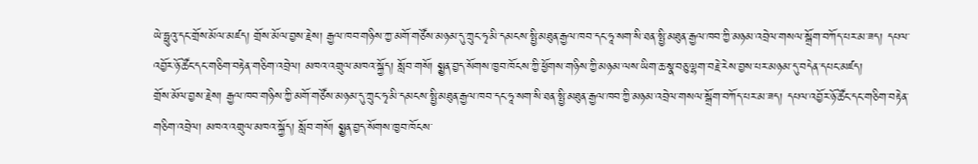ཡེ་ཧྥུའུ་དང་གྲོས་མོལ་མཛད། གྲོས་མོལ་བྱས་རྗེས། རྒྱལ་ཁབ་གཉིས་ཀྱ་མགོ་གཙོས་མཉམ་དུ་ཀྲུང་ཧྭ་མི་དམངས་སྤྱི་མཐུན་རྒྱལ་ཁབ་དང་ཧཱ་སག་སི་ཐན་སྤྱི་མཐུན་རྒྱལ་ཁབ་ཀྱི་མཉམ་འབྲེལ་གསལ་སྒྲོག་བཀོད་པར་མ་ཟད། དཔལ་འབྱོར་ཉོ་ཚོང་དང་གཅིག་བརྟེན་གཅིག་འབྲེལ། མཁའ་འགྲུལ་མཁའ་སྐྱོད། སློབ་གསོ། སྨྱན་བྱད་སོགས་ཁྱབ་ཁོངས་ཀྱི་ཕྱོགས་གཉིས་ཀྱི་མཉམ་ལས་ཡིག་ཆ་སྣ་བཅུ་ལྷག་བརྗེ་རེས་བྱས་པར་མཉམ་དུ་བདེན་དཔང་མཛད།
གྲོས་མོལ་བྱས་རྗེས། རྒྱལ་ཁབ་གཉིས་ཀྱི་མགོ་གཙོས་མཉམ་དུ་ཀྲུང་ཧྭ་མི་དམངས་སྤྱི་མཐུན་རྒྱལ་ཁབ་དང་ཧཱ་སག་སི་ཐན་སྤྱི་མཐུན་རྒྱལ་ཁབ་ཀྱི་མཉམ་འབྲེལ་གསལ་སྒྲོག་བཀོད་པར་མ་ཟད། དཔལ་འབྱོར་ཉོ་ཚོང་དང་གཅིག་བརྟེན་གཅིག་འབྲེལ། མཁའ་འགྲུལ་མཁའ་སྐྱོད། སློབ་གསོ། སྨྱན་བྱད་སོགས་ཁྱབ་ཁོངས་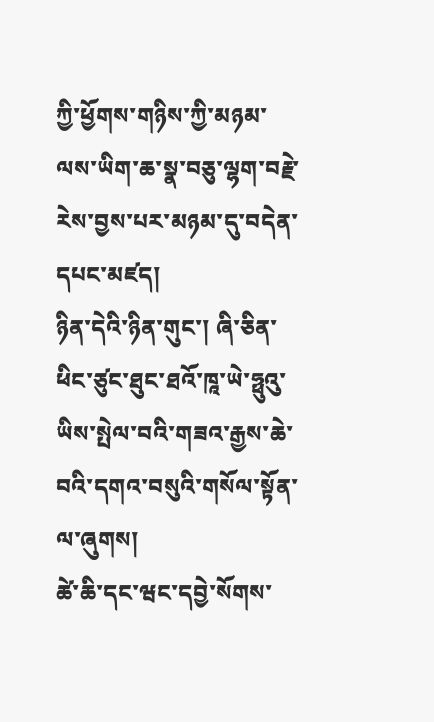ཀྱི་ཕྱོགས་གཉིས་ཀྱི་མཉམ་ལས་ཡིག་ཆ་སྣ་བཅུ་ལྷག་བརྗེ་རེས་བྱས་པར་མཉམ་དུ་བདེན་དཔང་མཛད།
ཉིན་དེའི་ཉིན་གུང་། ཞི་ཅིན་ཕིང་ཙུང་ཐུང་ཐའོ་ཁཱ་ཡེ་ཧྥུའུ་ཡིས་སྤེལ་བའི་གཟའ་རྒྱས་ཆེ་བའི་དགའ་བསུའི་གསོལ་སྟོན་ལ་ཞུགས།
ཚེ་ཆི་དང་ཝང་དབྱེ་སོགས་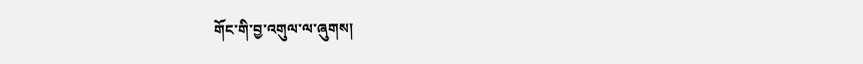གོང་གི་བྱ་འགུལ་ལ་ཞུགས།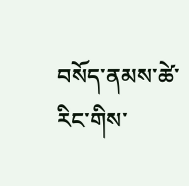བསོད་ནམས་ཚེ་རིང་གིས་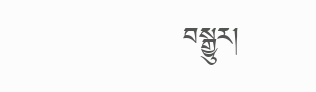བསྒྱུར།